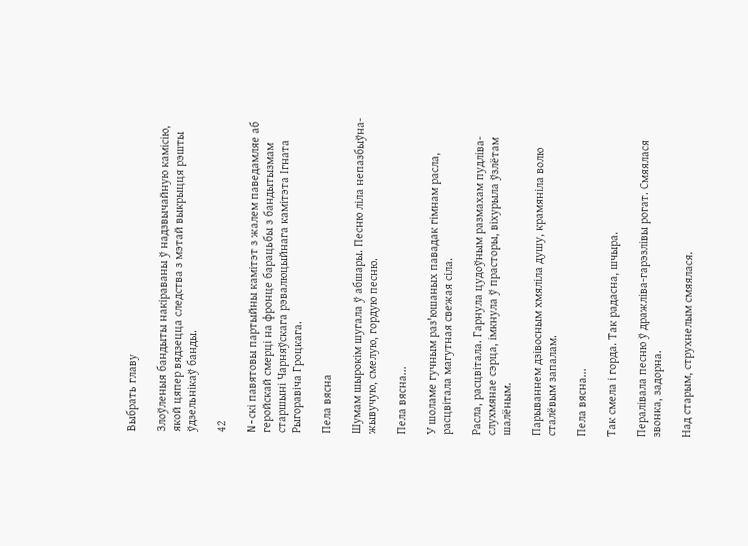Выбрать главу

Злоўленыя бандыты накіраваны ў надзвычайную камісію, якой цяпер вядзецца следства з мэтай выкрыцця рэшты ўдзельнікаў банды.

42

N-скі павятовы партыйны камітэт з жалем паведамляе аб геройскай смерці на фронце барацьбы з бандытызмам старшыні Чарняўскага рэвалюцыйнага камітэта Ігната Рыгоравіча Гроцкага.

Пела вясна

Шумам шырокім шугала ў абшары. Песню ліла непазбыўна-жывучую, смелую, гордую песню.

Пела вясна...

У шоламе гучным раз'юшаных павадак гімнам расла, расцвітала магутная свежая сіла.

Расла, расцвітала. Гарнула цудоўным размахам пудліва-слухмянае сэрца, імкнула ў прасторы, віхурыла ўзлётам шалёным.

Парываннем дзівосным хмяліла душу, крамяніла волю сталёвым запалам.

Пела вясна...

Так смела і горда. Так радасна, шчыра.

Пералівала песню ў дражліва-гарэзлівы рогат. Смяялася звонка, задорна.

Над старым, струхнелым смяялася.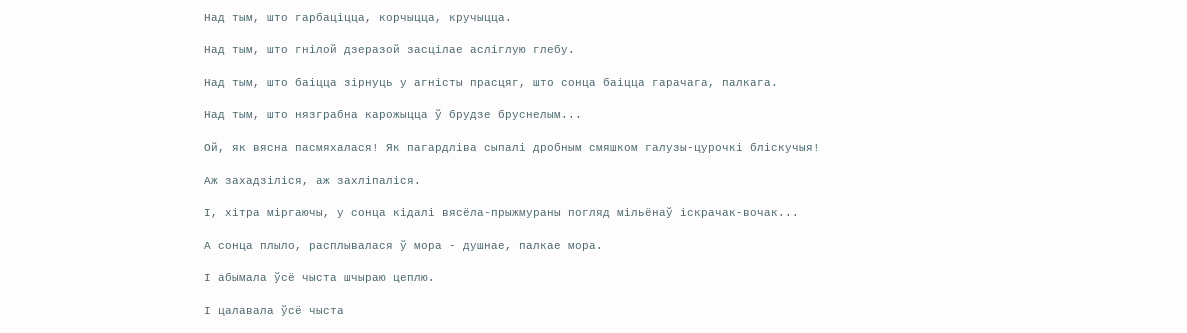Над тым, што гарбаціцца, корчыцца, кручыцца.

Над тым, што гнілой дзеразой засцілае асліглую глебу.

Над тым, што баіцца зірнуць у агністы прасцяг, што сонца баіцца гарачага, палкага.

Над тым, што нязграбна карожыцца ў брудзе бруснелым...

Ой, як вясна пасмяхалася! Як пагардліва сыпалі дробным смяшком галузы-цурочкі бліскучыя!

Аж захадзіліся, аж захліпаліся.

І, хітра міргаючы, у сонца кідалі вясёла-прыжмураны погляд мільёнаў іскрачак-вочак...

А сонца плыло, расплывалася ў мора - душнае, палкае мора.

І абымала ўсё чыста шчыраю цеплю.

І цалавала ўсё чыста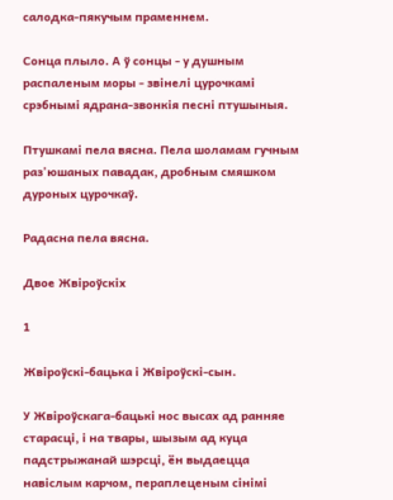салодка-пякучым праменнем.

Сонца плыло. А ў сонцы - у душным распаленым моры - звінелі цурочкамі срэбнымі ядрана-звонкія песні птушыныя.

Птушкамі пела вясна. Пела шоламам гучным раз'юшаных павадак, дробным смяшком дуроных цурочкаў.

Радасна пела вясна.

Двое Жвіроўскіх

1

Жвіроўскі-бацька і Жвіроўскі-сын.

У Жвіроўскага-бацькі нос высах ад ранняе старасці, і на твары, шызым ад куца падстрыжанай шэрсці, ён выдаецца навіслым карчом, пераплеценым сінімі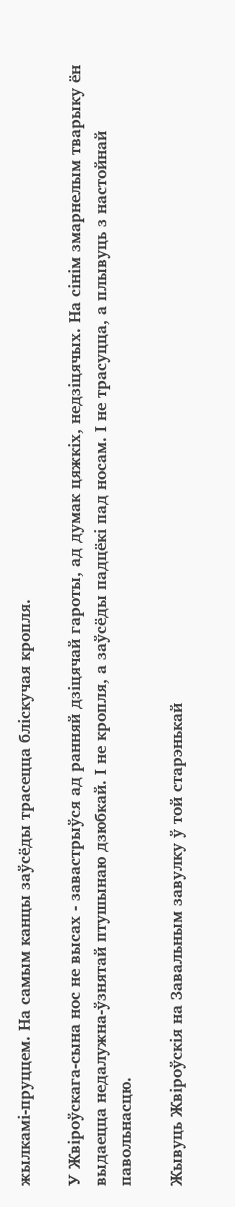жылкамі-пруццем. На самым канцы заўсёды трасецца бліскучая кропля.

У Жвіроўскага-сына нос не высах - завастрыўся ад ранняй дзіцячай гароты, ад думак цяжкіх, недзіцячых. На сінім змарнелым тварыку ён выдаецца недалужна-ўзнятай птушынаю дзюбкай. І не кропля, а заўсёды падцёкі пад носам. І не трасуцца, а плывуць з настойнай павольнасцю.

Жывуць Жвіроўскія на Завальным завулку ў той старэнькай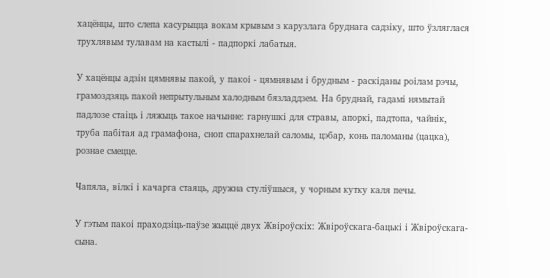хацёнцы, што слепа касурыцца вокам крывым з карузлага бруднага садзіку, што ўзляглася трухлявым тулавам на кастылі - падпоркі лабатыя.

У хацёнцы адзін цямнявы пакой, у пакоі - цямнявым і брудным - раскіданы роілам рэчы, грамоздзяць пакой непрытульным халодным бязладдзем. На бруднай, гадамі нямытай падлозе стаіць і ляжыць такое начынне: гарнушкі для стравы, апоркі, падтопа, чайнік, труба пабітая ад грамафона, сноп спарахнелай саломы, цэбар, конь паломаны (цацка), рознае смецце.

Чапяла, вілкі і качарга стаяць, дружна стуліўшыся, у чорным кутку каля печы.

У гэтым пакоі праходзіць-паўзе жыццё двух Жвіроўскіх: Жвіроўскага-бацькі і Жвіроўскага-сына.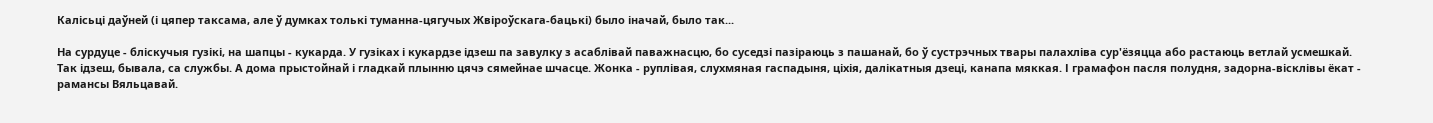Калісьці даўней (і цяпер таксама, але ў думках толькі туманна-цягучых Жвіроўскага-бацькі) было іначай, было так...

На сурдуце - бліскучыя гузікі, на шапцы - кукарда. У гузіках і кукардзе ідзеш па завулку з асаблівай паважнасцю, бо суседзі пазіраюць з пашанай, бо ў сустрэчных твары палахліва сур'ёзяцца або растаюць ветлай усмешкай. Так ідзеш, бывала, са службы. А дома прыстойнай і гладкай плынню цячэ сямейнае шчасце. Жонка - руплівая, слухмяная гаспадыня, ціхія, далікатныя дзеці, канапа мяккая. І грамафон пасля полудня, задорна-вісклівы ёкат - рамансы Вяльцавай.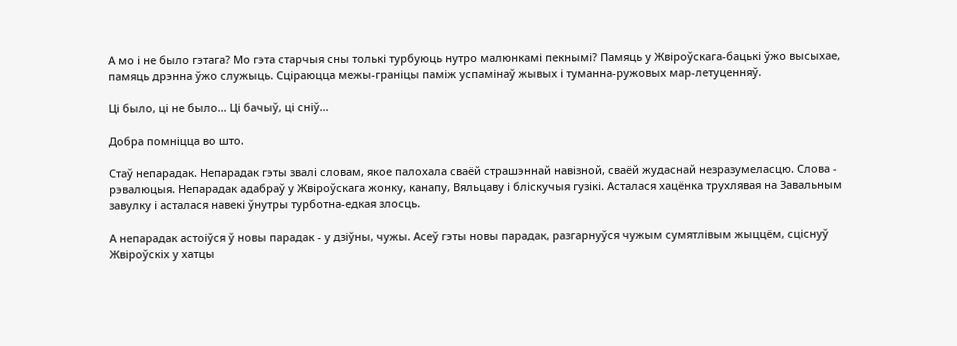А мо і не было гэтага? Мо гэта старчыя сны толькі турбуюць нутро малюнкамі пекнымі? Памяць у Жвіроўскага-бацькі ўжо высыхае, памяць дрэнна ўжо служыць. Сціраюцца межы-граніцы паміж успамінаў жывых і туманна-ружовых мар-летуценняў.

Ці было, ці не было... Ці бачыў, ці сніў...

Добра помніцца во што.

Стаў непарадак. Непарадак гэты звалі словам, якое палохала сваёй страшэннай навізной, сваёй жудаснай незразумеласцю. Слова - рэвалюцыя. Непарадак адабраў у Жвіроўскага жонку, канапу, Вяльцаву і бліскучыя гузікі. Асталася хацёнка трухлявая на Завальным завулку і асталася навекі ўнутры турботна-едкая злосць.

А непарадак астоіўся ў новы парадак - у дзіўны, чужы. Асеў гэты новы парадак, разгарнуўся чужым сумятлівым жыццём, сціснуў Жвіроўскіх у хатцы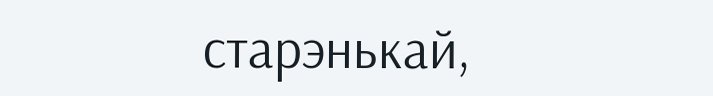старэнькай,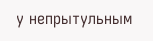у непрытульным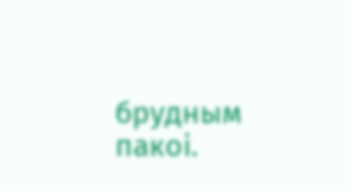брудным пакоі.